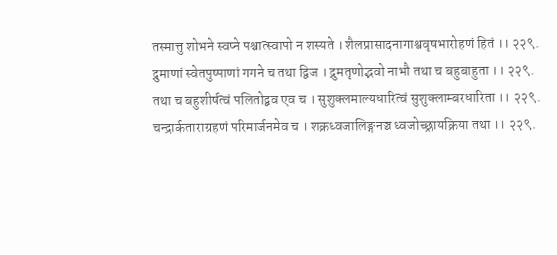तस्मात्तु शोभने स्वप्ने पश्चात्स्वापो न शस्यते । शैलप्रासादनागाश्ववृषभारोहणं हितं ।। २२९.
द्रुमाणां स्वेतपुष्पाणां गगने च तथा द्विज । द्रुमतृणोद्भवो नाभौ तथा च बहुबाहुता ।। २२९.
तथा च बहुशीर्षत्वं पलितोद्बव एव च । सुशुक्लमाल्यधारित्वं सुशुक्लाम्बरधारिता ।। २२९.
चन्द्रार्कताराग्रहणं परिमार्जनमेव च । शक्रध्वजालिङ्गनञ्च ध्वजोच्छ्रायक्रिया तथा ।। २२९.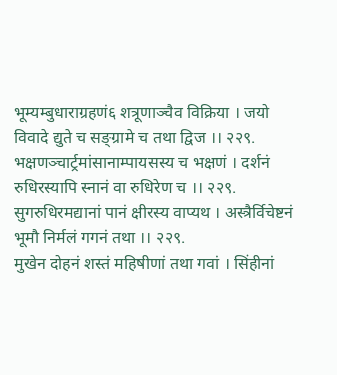भूम्यम्बुधाराग्रहणं६ शत्रूणाञ्चैव विक्रिया । जयो विवादे द्युते च सङ्ग्रामे च तथा द्विज ।। २२९.
भक्षणञ्चार्ट्रमांसानाम्पायसस्य च भक्षणं । दर्शनं रुधिरस्यापि स्नानं वा रुधिरेण च ।। २२९.
सुगरुधिरमद्यानां पानं क्षीरस्य वाप्यथ । अस्त्रैर्विचेष्टनं भूमौ निर्मलं गगनं तथा ।। २२९.
मुखेन दोहनं शस्तं महिषीणां तथा गवां । सिंहीनां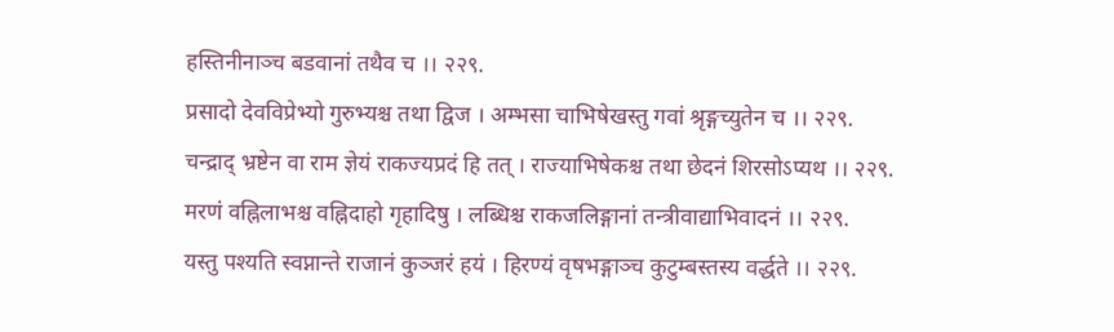हस्तिनीनाञ्च बडवानां तथैव च ।। २२९.
प्रसादो देवविप्रेभ्यो गुरुभ्यश्च तथा द्विज । अम्भसा चाभिषेखस्तु गवां श्रृङ्गच्युतेन च ।। २२९.
चन्द्राद् भ्रष्टेन वा राम ज्ञेयं राकज्यप्रदं हि तत् । राज्याभिषेकश्च तथा छेदनं शिरसोऽप्यथ ।। २२९.
मरणं वह्निलाभश्च वह्निदाहो गृहादिषु । लब्धिश्च राकजलिङ्गानां तन्त्रीवाद्याभिवादनं ।। २२९.
यस्तु पश्यति स्वप्नान्ते राजानं कुञ्जरं हयं । हिरण्यं वृषभङ्गाञ्च कुटुम्बस्तस्य वर्द्धते ।। २२९.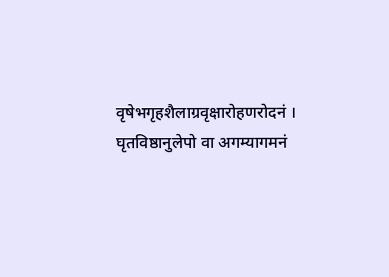वृषेभगृहशैलाग्रवृक्षारोहणरोदनं । घृतविष्ठानुलेपो वा अगम्यागमनं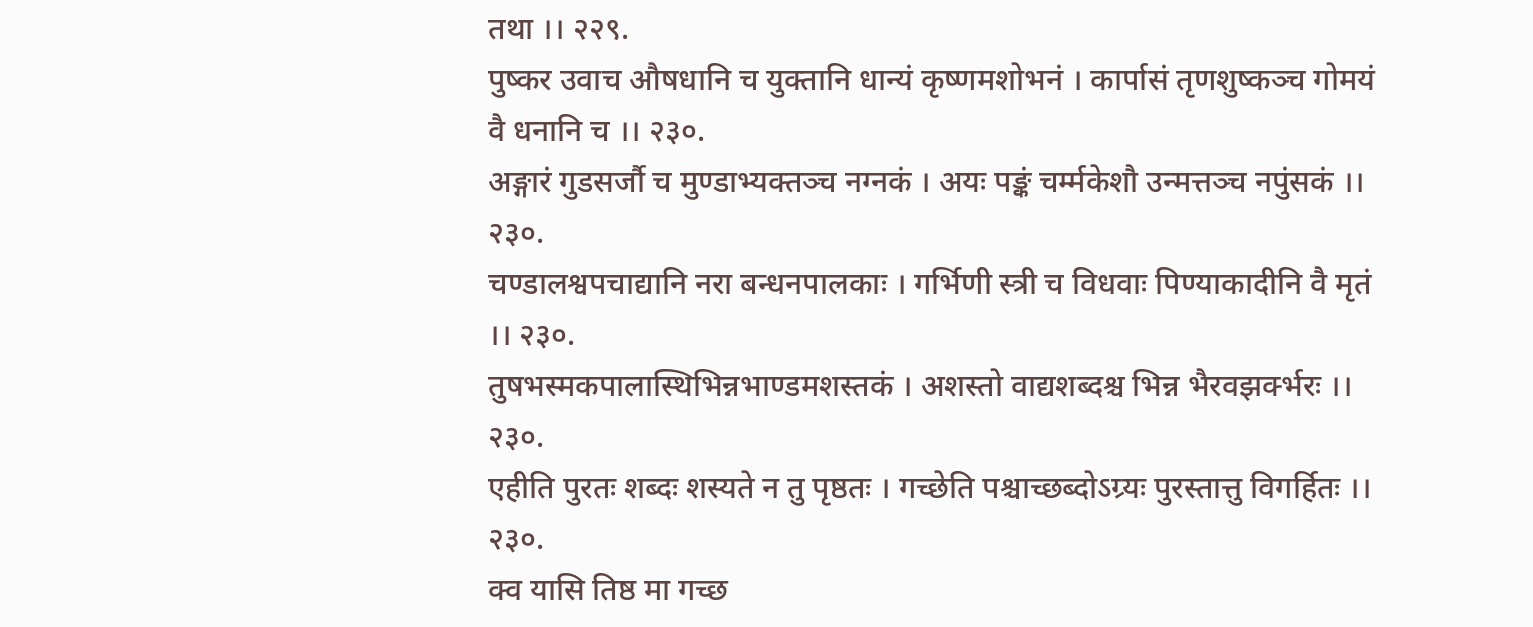तथा ।। २२९.
पुष्कर उवाच औषधानि च युक्तानि धान्यं कृष्णमशोभनं । कार्पासं तृणशुष्कञ्च गोमयं वै धनानि च ।। २३०.
अङ्गारं गुडसर्जौ च मुण्डाभ्यक्तञ्च नग्नकं । अयः पङ्कं चर्म्मकेशौ उन्मत्तञ्च नपुंसकं ।। २३०.
चण्डालश्वपचाद्यानि नरा बन्धनपालकाः । गर्भिणी स्त्री च विधवाः पिण्याकादीनि वै मृतं ।। २३०.
तुषभस्मकपालास्थिभिन्नभाण्डमशस्तकं । अशस्तो वाद्यशब्दश्च भिन्न भैरवझर्क्भरः ।। २३०.
एहीति पुरतः शब्दः शस्यते न तु पृष्ठतः । गच्छेति पश्चाच्छब्दोऽग्र्यः पुरस्तात्तु विगर्हितः ।। २३०.
क्व यासि तिष्ठ मा गच्छ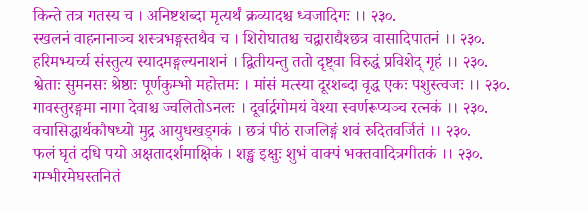किन्ते तत्र गतस्य च । अनिष्टशब्दा मृत्यर्थं क्रव्यादश्च ध्वजादिगः ।। २३०.
स्खलनं वाहनानाञ्च शस्त्रभङ्गस्तथैव च । शिरोघातश्च चद्वाराद्यैश्छत्र वासादिपातनं ।। २३०.
हरिमभ्यर्च्य संस्तुत्य स्यादमङ्गल्यनाशनं । द्वितीयन्तु ततो दृष्ट्वा विरुद्धं प्रविशेद् गृहं ।। २३०.
श्वेताः सुमनसः श्रेष्ठाः पूर्णकुम्भो महोत्तमः । मांसं मत्स्या दूरशब्दा वृद्ध एकः पशुस्त्वजः ।। २३०.
गावस्तुरङ्गमा नागा देवाश्च ज्वलितोऽनलः । दूर्वार्द्रगोमयं वेश्या स्वर्णरूप्यञ्च रत्नकं ।। २३०.
वचासिद्धार्थकौषध्यो मुद्र आयुधखड्गकं । छत्रं पीठं राजलिङ्गं शवं रुदितवर्जितं ।। २३०.
फलं घृतं दधि पयो अक्षतादर्शमाक्षिकं । शङ्ख इक्षुः शुभं वाक्पं भक्तवादित्रगीतकं ।। २३०.
गम्भीरमेघस्तनितं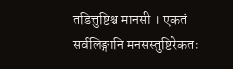तडित्तुष्टिश्च मानसी । एकतं सर्वलिङ्गानि मनसस्तुष्टिरेकतः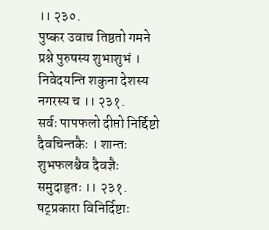।। २३०.
पुष्कर उवाच तिष्ठतो गमने प्रश्ने पुरुषस्य शुभाशुभं । निवेदयन्ति शकुना देशस्य नगरस्य च ।। २३१.
सर्वः पापफलो दीप्तो निर्द्दिष्टो दैवचिन्तकैः । शान्तः शुभफलश्चैव दैवज्ञैः समुदाहृतः ।। २३१.
षट्प्रकारा विनिर्दिष्टाः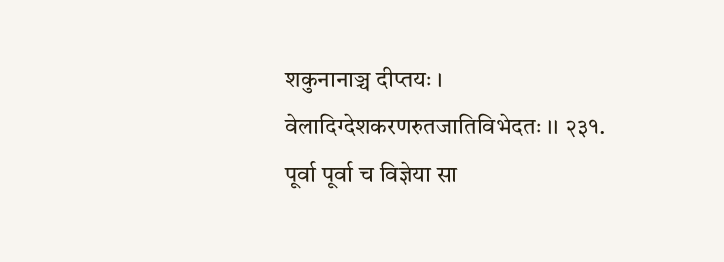शकुनानाञ्च दीप्तयः । वेलादिग्देशकरणरुतजातिविभेदतः ।। २३१.
पूर्वा पूर्वा च विज्ञेया सा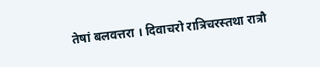तेषां बलवत्तरा । दिवाचरो रात्रिचरस्तथा रात्रौ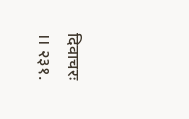दिवाचरः ।। २३१.